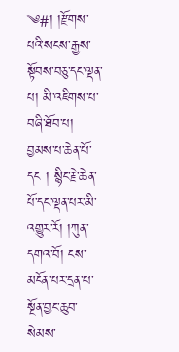༄#། །རྫོགས་པའི་སངས་རྒྱས་སྟོབས་བཅུ་དང་ལྡན་པ། མི་འཇིགས་པ་བཞི་ཐོབ་པ། བྱམས་པ་ཆེན་པོ་དང ། སྙིང་རྗེ་ཆེན་པོ་དང་ལྡན་པར་མི་འགྱུར་རོ། །ཀུན་དགའ་བོ། ངས་མངོན་པར་དྲན་པ་སྔོན་བྱང་ཆུབ་སེམས་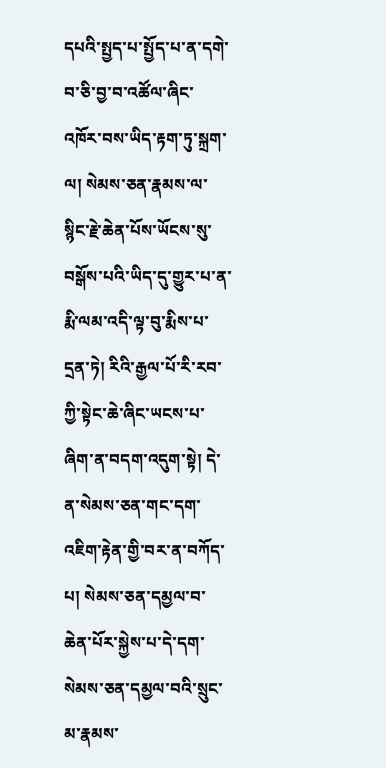དཔའི་སྤྱད་པ་སྤྱོད་པ་ན་དགེ་བ་ཅི་བྱ་བ་འཚོལ་ཞིང་འཁོར་བས་ཡིད་རྟག་ཏུ་སྐྲག་ལ། སེམས་ཅན་རྣམས་ལ་སྙིང་རྗེ་ཆེན་པོས་ཡོངས་སུ་བསྒོས་པའི་ཡིད་དུ་གྱུར་པ་ན་རྨི་ལམ་འདི་ལྟ་བུ་རྨིས་པ་དྲན་ཏེ། རིའི་རྒྱལ་པོ་རི་རབ་ཀྱི་སྟེང་ཆེ་ཞིང་ཡངས་པ་ཞིག་ན་བདག་འདུག་སྟེ། དེ་ན་སེམས་ཅན་གང་དག་འཇིག་རྟེན་གྱི་བར་ན་བཀོད་པ། སེམས་ཅན་དམྱལ་བ་ཆེན་པོར་སྐྱེས་པ་དེ་དག་སེམས་ཅན་དམྱལ་བའི་སྲུང་མ་རྣམས་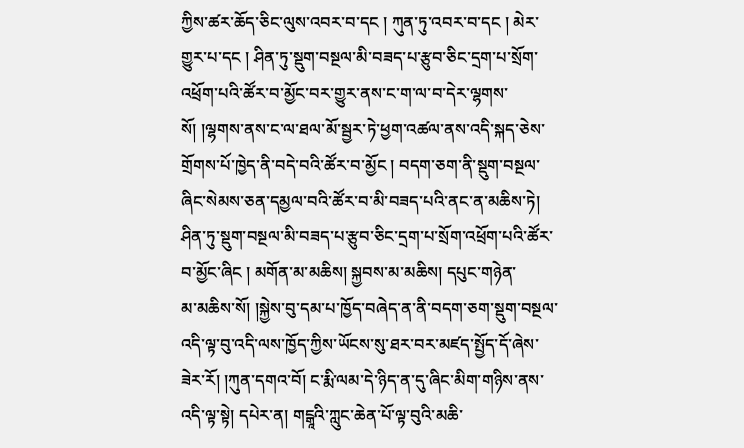ཀྱིས་ཚར་ཆོད་ཅིང་ལུས་འབར་བ་དང ། ཀུན་ཏུ་འབར་བ་དང ། མེར་གྱུར་པ་དང ། ཤིན་ཏུ་སྡུག་བསྔལ་མི་བཟད་པ་རྩུབ་ཅིང་དྲག་པ་སྲོག་འཕྲོག་པའི་ཚོར་བ་མྱོང་བར་གྱུར་ནས་ང་ག་ལ་བ་དེར་ལྷགས་སོ། །ལྷགས་ནས་ང་ལ་ཐལ་མོ་སྦྱར་ཏེ་ཕྱག་འཚལ་ནས་འདི་སྐད་ཅེས་གྲོགས་པོ་ཁྱེད་ནི་བདེ་བའི་ཚོར་བ་མྱོང ། བདག་ཅག་ནི་སྡུག་བསྔལ་ཞིང་སེམས་ཅན་དམྱལ་བའི་ཚོར་བ་མི་བཟད་པའི་ནང་ན་མཆིས་ཏེ། ཤིན་ཏུ་སྡུག་བསྔལ་མི་བཟད་པ་རྩུབ་ཅིང་དྲག་པ་སྲོག་འཕྲོག་པའི་ཚོར་བ་མྱོང་ཞིང ། མགོན་མ་མཆིས། སྐྱབས་མ་མཆིས། དཔུང་གཉེན་
མ་མཆིས་སོ། །སྐྱེས་བུ་དམ་པ་ཁྱོད་བཞེད་ན་ནི་བདག་ཅག་སྡུག་བསྔལ་འདི་ལྟ་བུ་འདི་ལས་ཁྱོད་ཀྱིས་ཡོངས་སུ་ཐར་བར་མཛད་སྤྱོད་དོ་ཞེས་ཟེར་རོ། །ཀུན་དགའ་བོ། ང་རྨི་ལམ་དེ་ཉིད་ན་དུ་ཞིང་མིག་གཉིས་ནས་འདི་ལྟ་སྟེ། དཔེར་ན། གངྒཱའི་ཀླུང་ཆེན་པོ་ལྟ་བུའི་མཆི་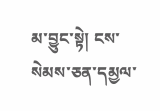མ་བྱུང་སྟེ། ངས་སེམས་ཅན་དམྱལ་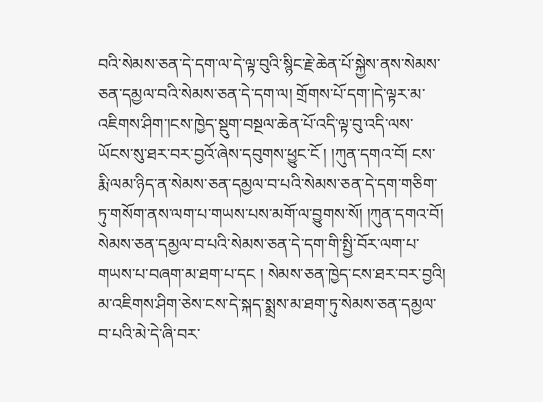བའི་སེམས་ཅན་དེ་དག་ལ་དེ་ལྟ་བུའི་སྙིང་རྗེ་ཆེན་པོ་སྐྱེས་ནས་སེམས་ཅན་དམྱལ་བའི་སེམས་ཅན་དེ་དག་ལ། གྲོགས་པོ་དག་།དེ་ལྟར་མ་འཇིགས་ཤིག་།ངས་ཁྱེད་སྡུག་བསྔལ་ཆེན་པོ་འདི་ལྟ་བུ་འདི་ལས་ཡོངས་སུ་ཐར་བར་བྱའོ་ཞེས་དབུགས་ཕྱུང་ངོ ། །ཀུན་དགའ་བོ། ངས་རྨི་ལམ་ཉིད་ན་སེམས་ཅན་དམྱལ་བ་པའི་སེམས་ཅན་དེ་དག་གཅིག་ཏུ་གསོག་ནས་ལག་པ་གཡས་པས་མགོ་ལ་བྱུགས་སོ། །ཀུན་དགའ་བོ། སེམས་ཅན་དམྱལ་བ་པའི་སེམས་ཅན་དེ་དག་གི་སྤྱི་བོར་ལག་པ་གཡས་པ་བཞག་མ་ཐག་པ་དང ། སེམས་ཅན་ཁྱེད་ངས་ཐར་བར་བྱའི། མ་འཇིགས་ཤིག་ཅེས་ངས་དེ་སྐད་སྨྲས་མ་ཐག་ཏུ་སེམས་ཅན་དམྱལ་བ་པའི་མེ་དེ་ཞི་བར་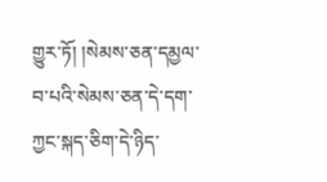གྱུར་ཏོ། །སེམས་ཅན་དམྱལ་བ་པའི་སེམས་ཅན་དེ་དག་ཀྱང་སྐད་ཅིག་དེ་ཉིད་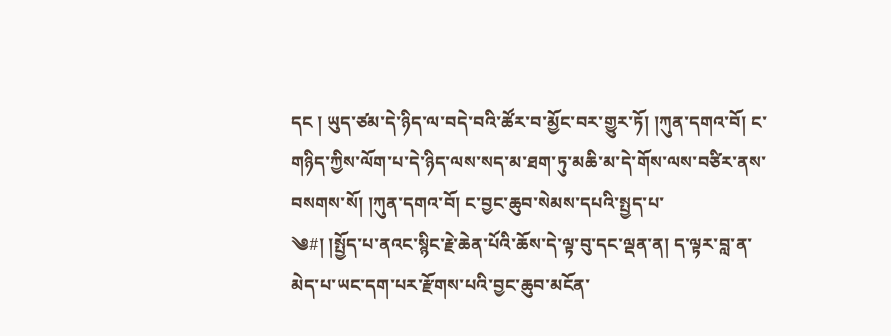དང ། ཡུད་ཙམ་དེ་ཉིད་ལ་བདེ་བའི་ཚོར་བ་མྱོང་བར་གྱུར་ཏོ། །ཀུན་དགའ་བོ། ང་གཉིད་ཀྱིས་ལོག་པ་དེ་ཉིད་ལས་སད་མ་ཐག་ཏུ་མཆི་མ་དེ་གོས་ལས་བཙིར་ནས་བསགས་སོ། །ཀུན་དགའ་བོ། ང་བྱང་ཆུབ་སེམས་དཔའི་སྤྱད་པ་
༄#། །སྤྱོད་པ་ནའང་སྙིང་རྗེ་ཆེན་པོའི་ཆོས་དེ་ལྟ་བུ་དང་ལྡན་ན། ད་ལྟར་བླ་ན་མེད་པ་ཡང་དག་པར་རྫོགས་པའི་བྱང་ཆུབ་མངོན་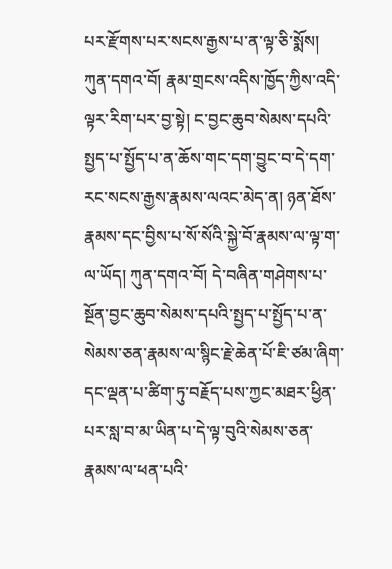པར་རྫོགས་པར་སངས་རྒྱས་པ་ན་ལྟ་ཅི་སྨོས། ཀུན་དགའ་བོ། རྣམ་གྲངས་འདིས་ཁྱོད་ཀྱིས་འདི་ལྟར་རིག་པར་བྱ་སྟེ། ང་བྱང་ཆུབ་སེམས་དཔའི་སྤྱད་པ་སྤྱོད་པ་ན་ཆོས་གང་དག་བྱུང་བ་དེ་དག་རང་སངས་རྒྱས་རྣམས་ལའང་མེད་ན། ཉན་ཐོས་རྣམས་དང་བྱིས་པ་སོ་སོའི་སྐྱེ་བོ་རྣམས་ལ་ལྟ་ག་ལ་ཡོད། ཀུན་དགའ་བོ། དེ་བཞིན་གཤེགས་པ་སྔོན་བྱང་ཆུབ་སེམས་དཔའི་སྤྱད་པ་སྤྱོད་པ་ན་སེམས་ཅན་རྣམས་ལ་སྙིང་རྗེ་ཆེན་པོ་ཇི་ཙམ་ཞིག་དང་ལྡན་པ་ཚིག་ཏུ་བརྗོད་པས་ཀྱང་མཐར་ཕྱིན་པར་སླ་བ་མ་ཡིན་པ་དེ་ལྟ་བུའི་སེམས་ཅན་རྣམས་ལ་ཕན་པའི་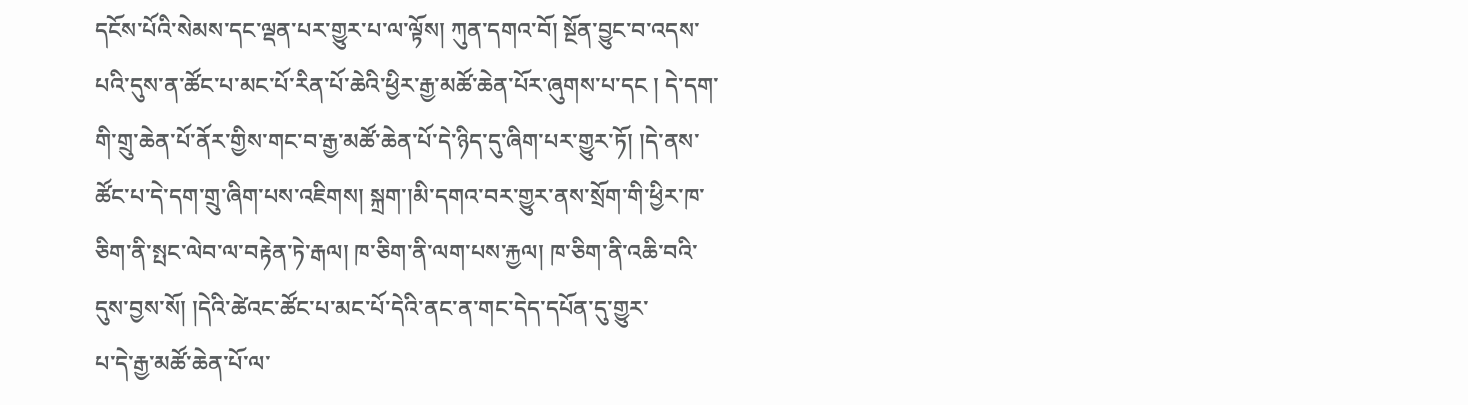དངོས་པོའི་སེམས་དང་ལྡན་པར་གྱུར་པ་ལ་ལྟོས། ཀུན་དགའ་བོ། སྔོན་བྱུང་བ་འདས་པའི་དུས་ན་ཚོང་པ་མང་པོ་རིན་པོ་ཆེའི་ཕྱིར་རྒྱ་མཚོ་ཆེན་པོར་ཞུགས་པ་དང ། དེ་དག་གི་གྲུ་ཆེན་པོ་ནོར་གྱིས་གང་བ་རྒྱ་མཚོ་ཆེན་པོ་དེ་ཉིད་དུ་ཞིག་པར་གྱུར་ཏོ། །དེ་ནས་ཚོང་པ་དེ་དག་གྲུ་ཞིག་པས་འཇིགས། སྐྲག་།མི་དགའ་བར་གྱུར་ནས་སྲོག་གི་ཕྱིར་ཁ་ཅིག་ནི་སྤང་ལེབ་ལ་བརྟེན་ཏེ་རྒལ། ཁ་ཅིག་ནི་ལག་པས་རྐྱལ། ཁ་ཅིག་ནི་འཆི་བའི་དུས་བྱས་སོ། །དེའི་ཚེའང་ཚོང་པ་མང་པོ་དེའི་ནང་ན་གང་དེད་དཔོན་དུ་གྱུར་
པ་དེ་རྒྱ་མཚོ་ཆེན་པོ་ལ་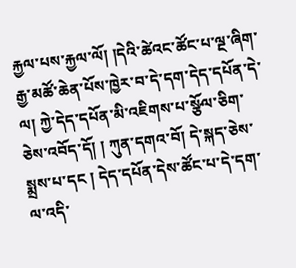རྐྱལ་པས་རྐྱལ་ལོ། །དེའི་ཚེའང་ཚོང་པ་ལྔ་ཞིག་རྒྱ་མཚོ་ཆེན་པོས་ཁྱེར་བ་དེ་དག་དེད་དཔོན་དེ་ལ། ཀྱེ་དེད་དཔོན་མི་འཇིགས་པ་སྩོལ་ཅིག་ཅེས་འབོད་དོ། ། ཀུན་དགའ་བོ། དེ་སྐད་ཅེས་སྨྲས་པ་དང ། དེད་དཔོན་དེས་ཚོང་པ་དེ་དག་ལ་འདི་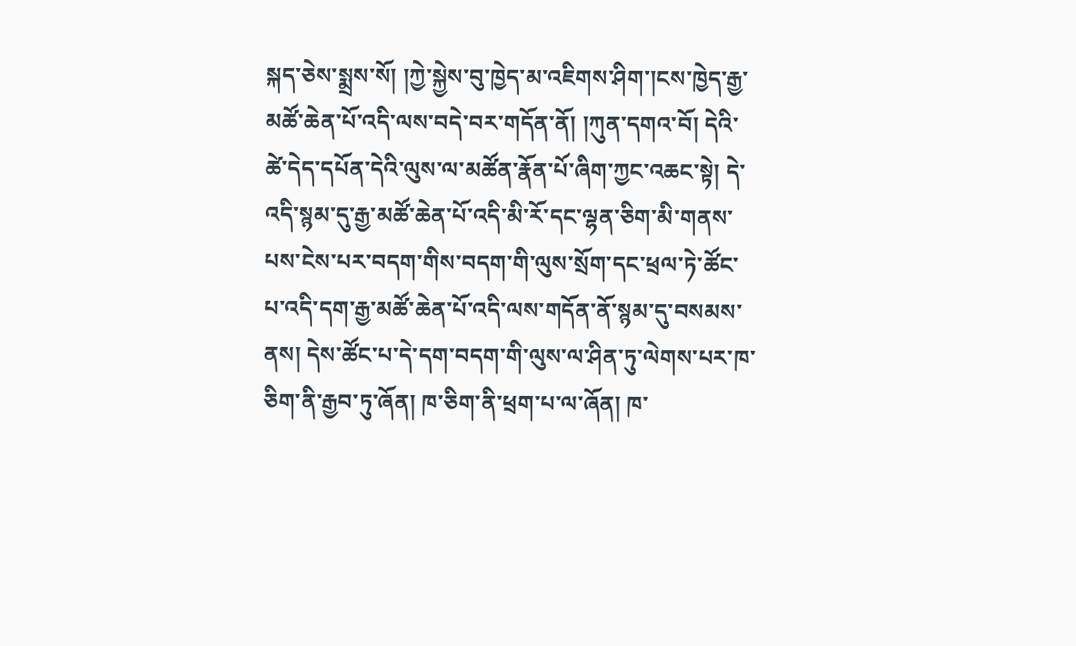སྐད་ཅེས་སྨྲས་སོ། །ཀྱེ་སྐྱེས་བུ་ཁྱེད་མ་འཇིགས་ཤིག་།ངས་ཁྱེད་རྒྱ་མཚོ་ཆེན་པོ་འདི་ལས་བདེ་བར་གདོན་ནོ། །ཀུན་དགའ་བོ། དེའི་ཚེ་དེད་དཔོན་དེའི་ལུས་ལ་མཚོན་རྣོན་པོ་ཞིག་ཀྱང་འཆང་སྟེ། དེ་འདི་སྙམ་དུ་རྒྱ་མཚོ་ཆེན་པོ་འདི་མི་རོ་དང་ལྷན་ཅིག་མི་གནས་པས་ངེས་པར་བདག་གིས་བདག་གི་ལུས་སྲོག་དང་ཕྲལ་ཏེ་ཚོང་པ་འདི་དག་རྒྱ་མཚོ་ཆེན་པོ་འདི་ལས་གདོན་ནོ་སྙམ་དུ་བསམས་ནས། དེས་ཚོང་པ་དེ་དག་བདག་གི་ལུས་ལ་ཤིན་ཏུ་ལེགས་པར་ཁ་ཅིག་ནི་རྒྱབ་ཏུ་ཞོན། ཁ་ཅིག་ནི་ཕྲག་པ་ལ་ཞོན། ཁ་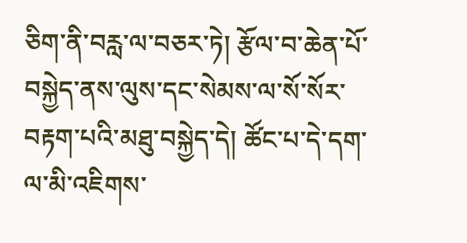ཅིག་ནི་བརླ་ལ་བཅར་ཏེ། རྩོལ་བ་ཆེན་པོ་བསྐྱེད་ནས་ལུས་དང་སེམས་ལ་སོ་སོར་བརྟག་པའི་མཐུ་བསྐྱེད་དེ། ཚོང་པ་དེ་དག་ལ་མི་འཇིགས་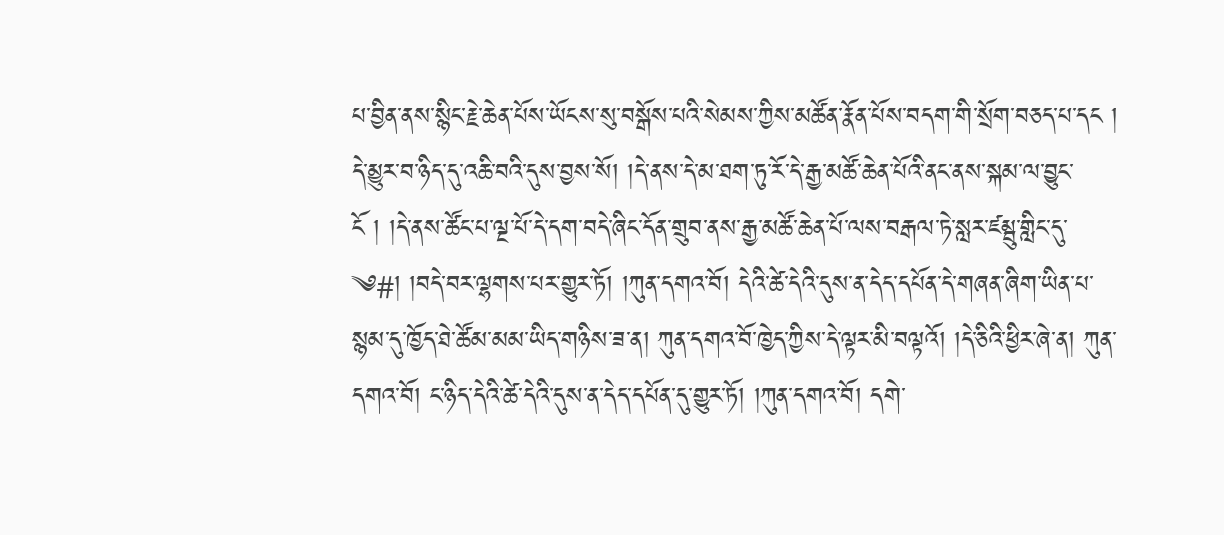པ་བྱིན་ནས་སྙིང་རྗེ་ཆེན་པོས་ཡོངས་སུ་བསྒོས་པའི་སེམས་ཀྱིས་མཚོན་རྣོན་པོས་བདག་གི་སྲོག་བཅད་པ་དང ། དེ་མྱུར་བ་ཉིད་དུ་འཆི་བའི་དུས་བྱས་སོ། །དེ་ནས་དེ་མ་ཐག་ཏུ་རོ་དེ་རྒྱ་མཚོ་ཆེན་པོའི་ནང་ནས་སྐམ་ལ་བྱུང་ངོ ། །དེ་ནས་ཚོང་པ་ལྔ་པོ་དེ་དག་བདེ་ཞིང་དོན་གྲུབ་ནས་རྒྱ་མཚོ་ཆེན་པོ་ལས་བརྒལ་ཏེ་སླར་ཛམྦུ་གླིང་དུ་
༄#། །བདེ་བར་ལྷགས་པར་གྱུར་ཏོ། །ཀུན་དགའ་བོ། དེའི་ཚེ་དེའི་དུས་ན་དེད་དཔོན་དེ་གཞན་ཞིག་ཡིན་པ་སྙམ་དུ་ཁྱོད་ཐེ་ཚོམ་མམ་ཡིད་གཉིས་ཟ་ན། ཀུན་དགའ་བོ་ཁྱེད་ཀྱིས་དེ་ལྟར་མི་བལྟའོ། །དེ་ཅིའི་ཕྱིར་ཞེ་ན། ཀུན་དགའ་བོ། ང་ཉིད་དེའི་ཚེ་དེའི་དུས་ན་དེད་དཔོན་དུ་གྱུར་ཏོ། །ཀུན་དགའ་བོ། དགེ་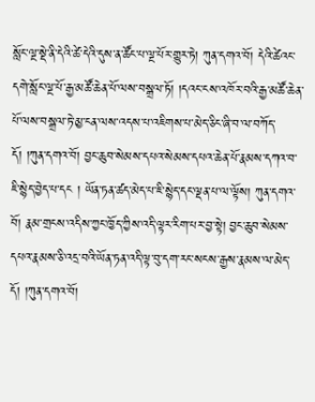སློང་ལྔ་སྡེ་ནི་དེའི་ཚེ་དེའི་དུས་ན་ཚོང་པ་ལྔ་པོར་གྱུར་ཏེ། ཀུན་དགའ་བོ། དེའི་ཚེའང་དགེ་སློང་ལྔ་པོ་རྒྱ་མཚོ་ཆེན་པོ་ལས་བསྒྲལ་ཏོ། །དའང་ངས་འཁོར་བའི་རྒྱ་མཚོ་ཆེན་པོ་ལས་བསྒྲལ་ཏེ་མྱ་ངན་ལས་འདས་པ་འཇིགས་པ་མེད་ཅིང་ཞི་བ་ལ་བཀོད་དོ། །ཀུན་དགའ་བོ། བྱང་ཆུབ་སེམས་དཔའ་སེམས་དཔའ་ཆེན་པོ་རྣམས་དཀའ་བ་ཇི་སྙེད་བྱེད་པ་དང ། ཡོན་ཏན་ཚད་མེད་པ་ཇི་སྙེད་དང་ལྡན་པ་ལ་ལྟོས། ཀུན་དགའ་བོ། རྣམ་གྲངས་འདིས་ཀྱང་ཁྱོད་ཀྱིས་འདི་ལྟར་རིག་པར་བྱ་སྟེ། བྱང་ཆུབ་སེམས་དཔའ་རྣམས་ཅི་འདྲ་བའི་ཡོན་ཏན་འདི་ལྟ་བུ་དག་རང་སངས་རྒྱས་རྣམས་ལ་མེད་དོ། །ཀུན་དགའ་བོ།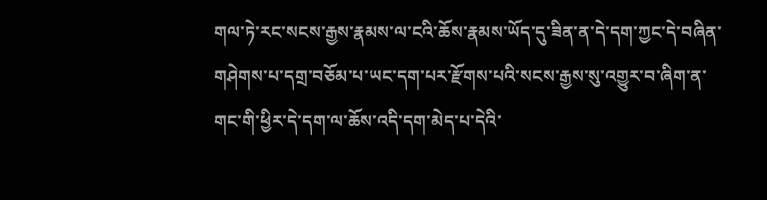གལ་ཏེ་རང་སངས་རྒྱས་རྣམས་ལ་ངའི་ཆོས་རྣམས་ཡོད་དུ་ཟིན་ན་དེ་དག་ཀྱང་དེ་བཞིན་གཤེགས་པ་དགྲ་བཅོམ་པ་ཡང་དག་པར་རྫོགས་པའི་སངས་རྒྱས་སུ་འགྱུར་བ་ཞིག་ན་གང་གི་ཕྱིར་དེ་དག་ལ་ཆོས་འདི་དག་མེད་པ་དེའི་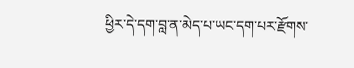ཕྱིར་དེ་དག་བླ་ན་མེད་པ་ཡང་དག་པར་རྫོགས་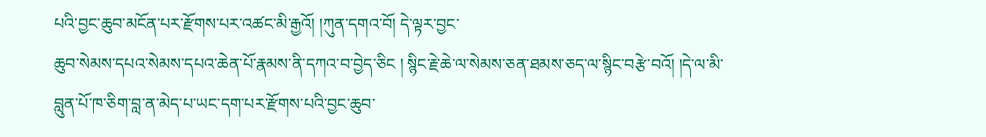པའི་བྱང་ཆུབ་མངོན་པར་རྫོགས་པར་འཚང་མི་རྒྱའོ། །ཀུན་དགའ་བོ། དེ་ལྟར་བྱང་
ཆུབ་སེམས་དཔའ་སེམས་དཔའ་ཆེན་པོ་རྣམས་ནི་དཀའ་བ་བྱེད་ཅིང ། སྙིང་རྗེ་ཆེ་ལ་སེམས་ཅན་ཐམས་ཅད་ལ་སྙིང་བརྩེ་བའོ། །དེ་ལ་མི་བླུན་པོ་ཁ་ཅིག་བླ་ན་མེད་པ་ཡང་དག་པར་རྫོགས་པའི་བྱང་ཆུབ་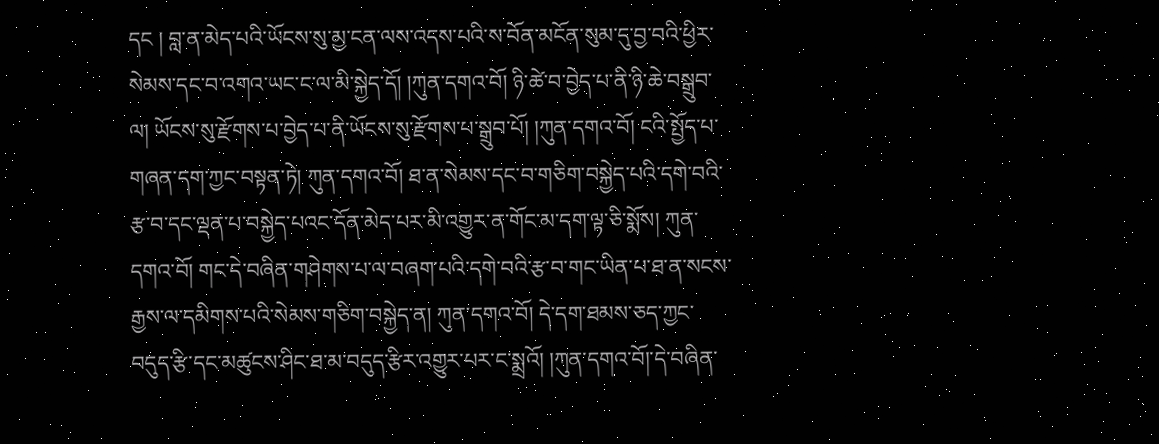དང ། བླ་ན་མེད་པའི་ཡོངས་སུ་མྱ་ངན་ལས་འདས་པའི་ས་བོན་མངོན་སུམ་དུ་བྱ་བའི་ཕྱིར་སེམས་དང་བ་འགའ་ཡང་ང་ལ་མི་སྐྱེད་དོ། །ཀུན་དགའ་བོ། ཉི་ཚེ་བ་བྱེད་པ་ནི་ཉི་ཆེ་བསྒྲུབ་ལ། ཡོངས་སུ་རྫོགས་པ་བྱེད་པ་ནི་ཡོངས་སུ་རྫོགས་པ་སྒྲུབ་པོ། །ཀུན་དགའ་བོ། ངའི་སྤྱོད་པ་གཞན་དག་ཀྱང་བསྟན་ཏེ། ཀུན་དགའ་བོ། ཐ་ན་སེམས་དང་བ་གཅིག་བསྐྱེད་པའི་དགེ་བའི་རྩ་བ་དང་ལྡན་པ་བསྐྱེད་པའང་དོན་མེད་པར་མི་འགྱུར་ན་གོང་མ་དག་ལྟ་ཅི་སྨོས། ཀུན་དགའ་བོ། གང་དེ་བཞིན་གཤེགས་པ་ལ་བཞག་པའི་དགེ་བའི་རྩ་བ་གང་ཡིན་པ་ཐ་ན་སངས་རྒྱས་ལ་དམིགས་པའི་སེམས་གཅིག་བསྐྱེད་ན། ཀུན་དགའ་བོ། དེ་དག་ཐམས་ཅད་ཀྱང་བདུད་རྩི་དང་མཚུངས་ཤིང་ཐ་མ་བདུད་རྩིར་འགྱུར་པར་ང་སྨྲའོ། །ཀུན་དགའ་བོ།་དེ་བཞིན་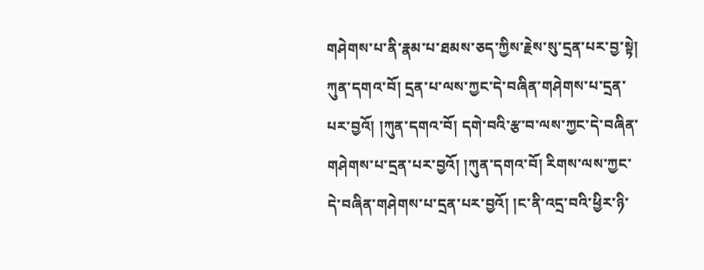གཤེགས་པ་ནི་རྣམ་པ་ཐམས་ཅད་ཀྱིས་རྗེས་སུ་དྲན་པར་བྱ་སྟེ། ཀུན་དགའ་བོ། དྲན་པ་ལས་ཀྱང་དེ་བཞིན་གཤེགས་པ་དྲན་པར་བྱའོ། །ཀུན་དགའ་བོ། དགེ་བའི་རྩ་བ་ལས་ཀྱང་དེ་བཞིན་གཤེགས་པ་དྲན་པར་བྱའོ། །ཀུན་དགའ་བོ། རིགས་ལས་ཀྱང་དེ་བཞིན་གཤེགས་པ་དྲན་པར་བྱའོ། །ང་ནི་འདྲ་བའི་ཕྱིར་ཉི་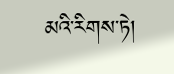མའི་རིགས་ཏེ།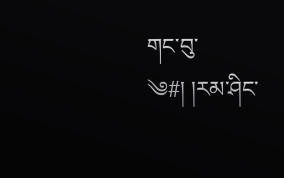གང་བུ་
༄#། །རམ་ཤིང་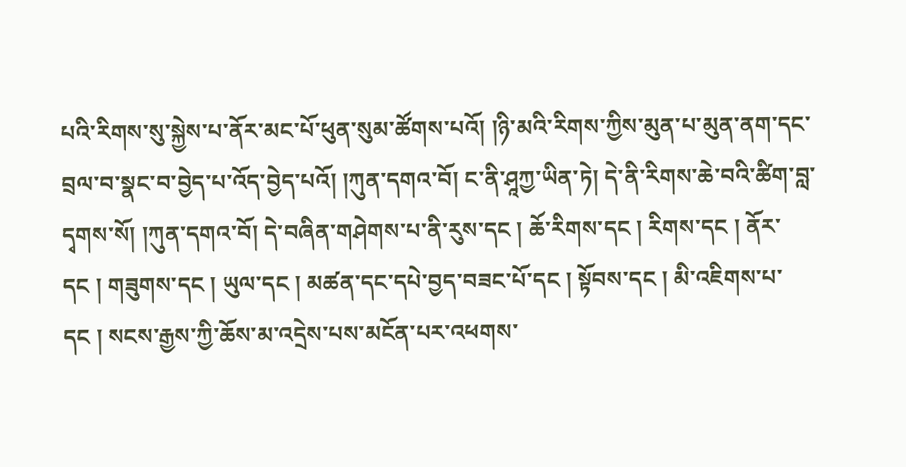པའི་རིགས་སུ་སྐྱེས་པ་ནོར་མང་པོ་ཕུན་སུམ་ཚོགས་པའོ། །ཉི་མའི་རིགས་ཀྱིས་མུན་པ་མུན་ནག་དང་བྲལ་བ་སྣང་བ་བྱེད་པ་འོད་བྱེད་པའོ། །ཀུན་དགའ་བོ། ང་ནི་ཤཱཀྱ་ཡིན་ཏེ། དེ་ནི་རིགས་ཆེ་བའི་ཚིག་བླ་དྭགས་སོ། །ཀུན་དགའ་བོ། དེ་བཞིན་གཤེགས་པ་ནི་རུས་དང ། ཆོ་རིགས་དང ། རིགས་དང ། ནོར་དང ། གཟུགས་དང ། ཡུལ་དང ། མཚན་དང་དཔེ་བྱད་བཟང་པོ་དང ། སྟོབས་དང ། མི་འཇིགས་པ་དང ། སངས་རྒྱས་ཀྱི་ཆོས་མ་འདྲེས་པས་མངོན་པར་འཕགས་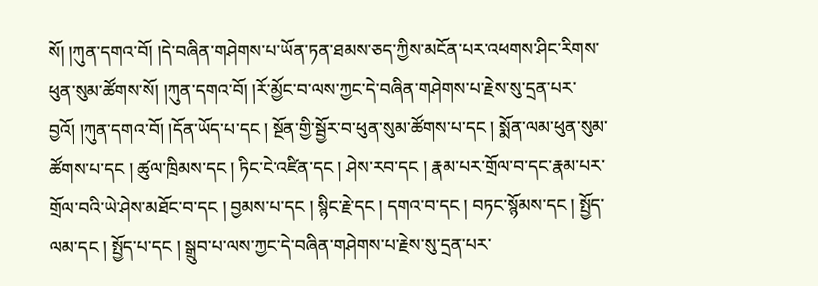སོ། །ཀུན་དགའ་བོ། །དེ་བཞིན་གཤེགས་པ་ཡོན་ཏན་ཐམས་ཅད་ཀྱིས་མངོན་པར་འཕགས་ཤིང་རིགས་ཕུན་སུམ་ཚོགས་སོ། །ཀུན་དགའ་བོ། །རོ་མྱོང་བ་ལས་ཀྱང་དེ་བཞིན་གཤེགས་པ་རྗེས་སུ་དྲན་པར་བྱའོ། །ཀུན་དགའ་བོ། །དོན་ཡོད་པ་དང ། སྔོན་གྱི་སྦྱོར་བ་ཕུན་སུམ་ཚོགས་པ་དང ། སྨོན་ལམ་ཕུན་སུམ་ཚོགས་པ་དང ། ཚུལ་ཁྲིམས་དང ། ཏིང་ངེ་འཛིན་དང ། ཤེས་རབ་དང ། རྣམ་པར་གྲོལ་བ་དང་རྣམ་པར་གྲོལ་བའི་ཡེ་ཤེས་མཐོང་བ་དང ། བྱམས་པ་དང ། སྙིང་རྗེ་དང ། དགའ་བ་དང ། བཏང་སྙོམས་དང ། སྤྱོད་ལམ་དང ། སྤྱོད་པ་དང ། སྒྲུབ་པ་ལས་ཀྱང་དེ་བཞིན་གཤེགས་པ་རྗེས་སུ་དྲན་པར་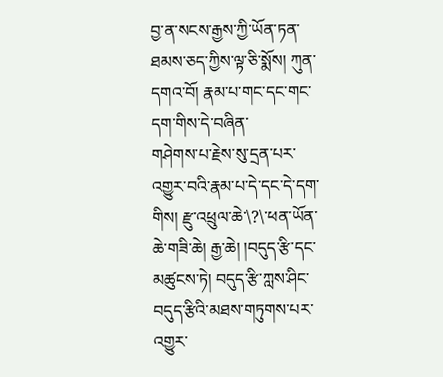བྱ་ན་སངས་རྒྱས་ཀྱི་ཡོན་ཏན་ཐམས་ཅད་ཀྱིས་ལྟ་ཅི་སྨོས། ཀུན་དགའ་བོ། རྣམ་པ་གང་དང་གང་དག་གིས་དེ་བཞིན་
གཤེགས་པ་རྗེས་སུ་དྲན་པར་འགྱུར་བའི་རྣམ་པ་དེ་དང་དེ་དག་གིས། རྫུ་འཕྲུལ་ཆེ་\?\་ཕན་ཡོན་ཆེ་གཟི་ཆེ། རྒྱ་ཆེ། །བདུད་རྩི་དང་མཚུངས་ཏེ། བདུད་རྩི་ཀླས་ཤིང་བདུད་རྩིའི་མཐས་གཏུགས་པར་འགྱུར་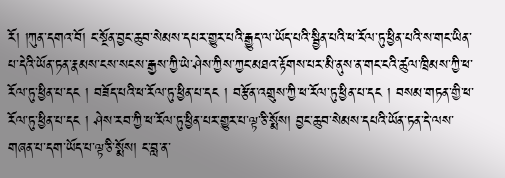རོ། །ཀུན་དགའ་བོ། ང་སྔོན་བྱང་ཆུབ་སེམས་དཔར་གྱུར་པའི་རྒྱུད་ལ་ཡོད་པའི་སྦྱིན་པའི་ཕ་རོལ་ཏུ་ཕྱིན་པའི་ས་གང་ཡིན་པ་དེའི་ཡོན་ཏན་རྣམས་ངས་སངས་རྒྱས་ཀྱི་ཡེ་ཤེས་ཀྱིས་ཀྱང་མཐའ་རྟོགས་པར་མི་ནུས་ན་གང་ངའི་ཚུལ་ཁྲིམས་ཀྱི་ཕ་རོལ་ཏུ་ཕྱིན་པ་དང ། བཟོད་པའི་ཕ་རོལ་ཏུ་ཕྱིན་པ་དང ། བརྩོན་འགྲུས་ཀྱི་ཕ་རོལ་ཏུ་ཕྱིན་པ་དང ། བསམ་གཏན་གྱི་ཕ་རོལ་ཏུ་ཕྱིན་པ་དང ། ཤེས་རབ་ཀྱི་ཕ་རོལ་ཏུ་ཕྱིན་པར་གྱུར་པ་ལྟ་ཅི་སྨོས། བྱང་ཆུབ་སེམས་དཔའི་ཡོན་ཏན་དེ་ལས་གཞན་པ་དག་ཡོད་པ་ལྟ་ཅི་སྨོས། ང་བླ་ན་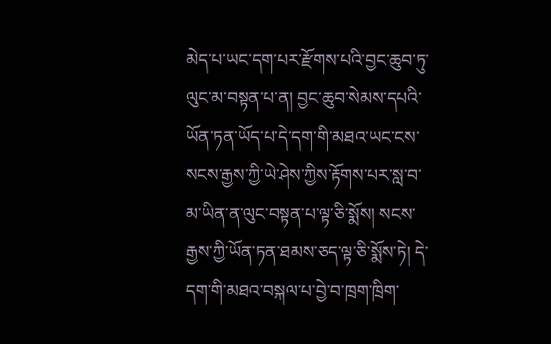མེད་པ་ཡང་དག་པར་རྫོགས་པའི་བྱང་ཆུབ་ཏུ་ལུང་མ་བསྟན་པ་ན། བྱང་ཆུབ་སེམས་དཔའི་ཡོན་ཏན་ཡོད་པ་དེ་དག་གི་མཐའ་ཡང་ངས་སངས་རྒྱས་ཀྱི་ཡེ་ཤེས་ཀྱིས་རྟོགས་པར་སླ་བ་མ་ཡིན་ན་ལུང་བསྟན་པ་ལྟ་ཅི་སྨོས། སངས་རྒྱས་ཀྱི་ཡོན་ཏན་ཐམས་ཅད་ལྟ་ཅི་སྨོས་ཏེ། དེ་དག་གི་མཐའ་བསྐལ་པ་བྱེ་བ་ཁྲག་ཁྲིག་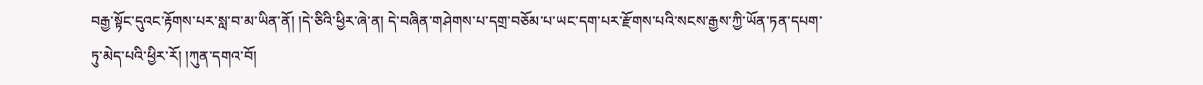བརྒྱ་སྟོང་དུའང་རྟོགས་པར་སླ་བ་མ་ཡིན་ནོ། །དེ་ཅིའི་ཕྱིར་ཞེ་ན། དེ་བཞིན་གཤེགས་པ་དགྲ་བཅོམ་པ་ཡང་དག་པར་རྫོགས་པའི་སངས་རྒྱས་ཀྱི་ཡོན་ཏན་དཔག་ཏུ་མེད་པའི་ཕྱིར་རོ། །ཀུན་དགའ་བོ།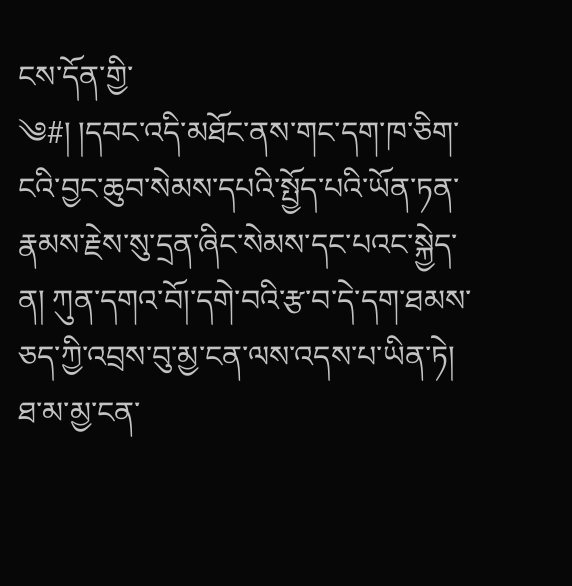ངས་དོན་གྱི་
༄#། །དབང་འདི་མཐོང་ནས་གང་དག་ཁ་ཅིག་ངའི་བྱང་ཆུབ་སེམས་དཔའི་སྤྱོད་པའི་ཡོན་ཏན་རྣམས་རྗེས་སུ་དྲན་ཞིང་སེམས་དང་པའང་སྐྱེད་ན། ཀུན་དགའ་བོ།་དགེ་བའི་རྩ་བ་དེ་དག་ཐམས་ཅད་ཀྱི་འབྲས་བུ་མྱ་ངན་ལས་འདས་པ་ཡིན་ཏེ། ཐ་མ་མྱ་ངན་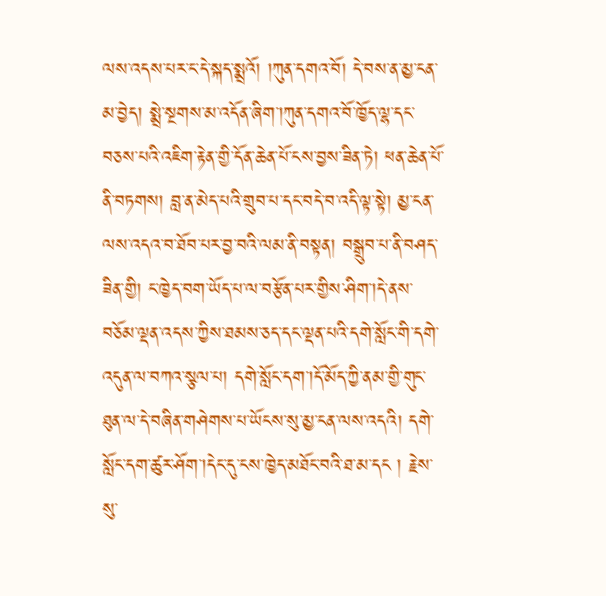ལས་འདས་པར་ང་དེ་སྐད་སྨྲའོ། །ཀུན་དགའ་བོ། དེ་བས་ན་མྱ་ངན་མ་བྱེད། སྨྲེ་སྔགས་མ་འདོན་ཞིག་།ཀུན་དགའ་བོ་ཁྱོད་ལྷ་དང་བཅས་པའི་འཇིག་རྟེན་གྱི་དོན་ཆེན་པོ་ངས་བྱས་ཟིན་ཏེ། ཕན་ཆེན་པོ་ནི་བཏགས། བླ་ན་མེད་པའི་གྲུབ་པ་དང་བདེ་བ་འདི་ལྟ་སྟེ། མྱ་ངན་ལས་འདའ་བ་ཐོབ་པར་བྱ་བའི་ལམ་ནི་བསྟན། བསྒྲུབ་པ་ནི་བཤད་ཟིན་གྱི། ང་ཁྱེད་བག་ཡོད་པ་ལ་བརྩོན་པར་གྱིས་ཤིག་།དེ་ནས་བཅོམ་ལྡན་འདས་ཀྱིས་ཐམས་ཅད་དང་ལྡན་པའི་དགེ་སློང་གི་དགེ་འདུན་ལ་བཀའ་སྩལ་པ། དགེ་སློང་དག་།དོ་མོད་ཀྱི་ནམ་གྱི་གུང་ཐུན་ལ་དེ་བཞིན་གཤེགས་པ་ཡོངས་སུ་མྱ་ངན་ལས་འདའི། དགེ་སློང་དག་ཚུར་ཤོག་།དེང་དུ་ངས་ཁྱེད་མཐོང་བའི་ཐ་མ་དང ། རྗེས་སུ་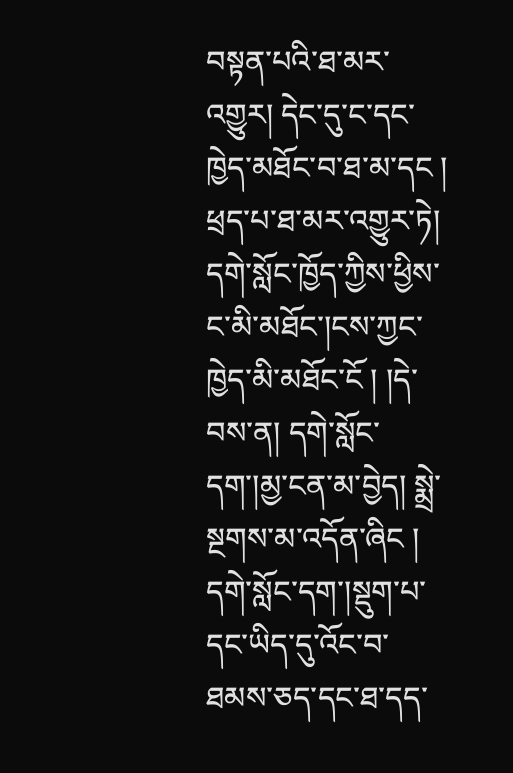བསྟན་པའི་ཐ་མར་འགྱུར། དེང་དུ་ང་དང་ཁྱེད་མཐོང་བ་ཐ་མ་དང ། ཕྲད་པ་ཐ་མར་འགྱུར་ཏེ། དགེ་སློང་ཁྱོད་ཀྱིས་ཕྱིས་ང་མི་མཐོང་།ངས་ཀྱང་ཁྱེད་མི་མཐོང་ངོ ། །དེ་བས་ན། དགེ་སློང་དག་།མྱ་ངན་མ་བྱེད། སྨྲེ་སྔགས་མ་འདོན་ཞིང ། དགེ་སློང་དག་།སྡུག་པ་དང་ཡིད་དུ་འོང་བ་
ཐམས་ཅད་དང་ཐ་དད་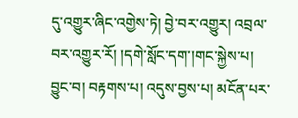དུ་འགྱུར་ཞིང་འགྱེས་ཏེ། བྱེ་བར་འགྱུར། འབྲལ་བར་འགྱུར་རོ། །དགེ་སློང་དག་།གང་སྐྱེས་པ། བྱུང་བ། བརྟགས་པ། འདུས་བྱས་པ། མངོན་པར་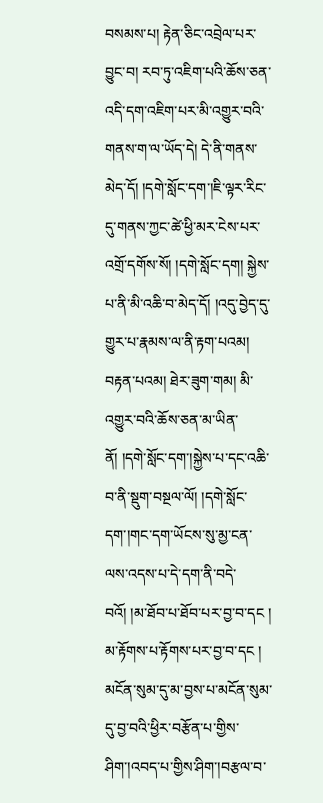བསམས་པ། རྟེན་ཅིང་འབྲེལ་པར་བྱུང་བ། རབ་ཏུ་འཇིག་པའི་ཆོས་ཅན་འདི་དག་འཇིག་པར་མི་འགྱུར་བའི་གནས་ག་ལ་ཡོད་དེ། དེ་ནི་གནས་མེད་དོ། །དགེ་སློང་དག་།ཇི་ལྟར་རིང་དུ་གནས་ཀྱང་ཚེ་ཕྱི་མར་ངེས་པར་འགྲོ་དགོས་སོ། །དགེ་སློང་དག། སྐྱེས་པ་ནི་མི་འཆི་བ་མེད་དོ། །འདུ་བྱེད་དུ་གྱུར་པ་རྣམས་ལ་ནི་རྟག་པའམ། བརྟན་པའམ། ཐེར་ཟུག་གམ། མི་འགྱུར་བའི་ཆོས་ཅན་མ་ཡིན་ནོ། །དགེ་སློང་དག་།སྐྱེས་པ་དང་འཆི་བ་ནི་སྡུག་བསྔལ་ལོ། །དགེ་སློང་དག་།གང་དག་ཡོངས་སུ་མྱ་ངན་ལས་འདས་པ་དེ་དག་ནི་བདེ་བའོ། །མ་ཐོབ་པ་ཐོབ་པར་བྱ་བ་དང ། མ་རྟོགས་པ་རྟོགས་པར་བྱ་བ་དང ། མངོན་སུམ་དུ་མ་བྱས་པ་མངོན་སུམ་དུ་བྱ་བའི་ཕྱིར་བརྩོན་པ་གྱིས་ཤིག་།འབད་པ་གྱིས་ཤིག་།བརྩལ་བ་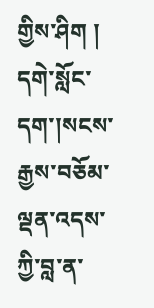གྱིས་ཤིག ། དགེ་སློང་དག་།སངས་རྒྱས་བཅོམ་ལྡན་འདས་ཀྱི་བླ་ན་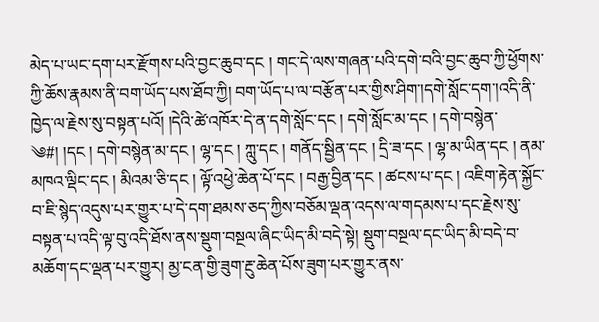མེད་པ་ཡང་དག་པར་རྫོགས་པའི་བྱང་ཆུབ་དང ། གང་དེ་ལས་གཞན་པའི་དགེ་བའི་བྱང་ཆུབ་ཀྱི་ཕྱོགས་ཀྱི་ཆོས་རྣམས་ནི་བག་ཡོད་པས་ཐོབ་ཀྱི། བག་ཡོད་པ་ལ་བརྩོན་པར་གྱིས་ཤིག་།དགེ་སློང་དག་།འདི་ནི་ཁྱེད་ལ་རྗེས་སུ་བསྟན་པའོ། །དེའི་ཚེ་འཁོར་དེ་ན་དགེ་སློང་དང ། དགེ་སློང་མ་དང ། དགེ་བསྙེན་
༄#། །དང ། དགེ་བསྙེན་མ་དང ། ལྷ་དང ། ཀླུ་དང ། གནོད་སྦྱིན་དང ། དྲི་ཟ་དང ། ལྷ་མ་ཡིན་དང ། ནམ་མཁའ་ལྡིང་དང ། མིའམ་ཅི་དང ། ལྟོ་འཕྱེ་ཆེན་པོ་དང ། བརྒྱ་བྱིན་དང ། ཚངས་པ་དང ། འཇིག་རྟེན་སྐྱོང་བ་ཇི་སྙེད་འདུས་པར་གྱུར་པ་དེ་དག་ཐམས་ཅད་ཀྱིས་བཅོམ་ལྡན་འདས་ལ་གདམས་པ་དང་རྗེས་སུ་བསྟན་པ་འདི་ལྟ་བུ་འདི་ཐོས་ནས་སྡུག་བསྔལ་ཞིང་ཡིད་མི་བདེ་སྟེ། སྡུག་བསྔལ་དང་ཡིད་མི་བདེ་བ་མཆོག་དང་ལྡན་པར་གྱུར། མྱ་ངན་གྱི་ཟུག་རྔུ་ཆེན་པོས་ཟུག་པར་གྱུར་ནས་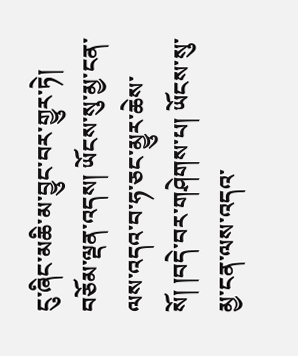ངུ་ཞིང་མཆི་མ་བྱུང་བར་གྱུར་ཏེ། བཅོམ་ལྡན་འདས། ཡོངས་སུ་མྱ་ངན་ལས་འདའ་བ་ཧ་ཅང་མྱུར་ཆེས་སོ། །བདེ་བར་གཤེགས་པ། ཡོངས་སུ་མྱ་ངན་ལས་འདའ་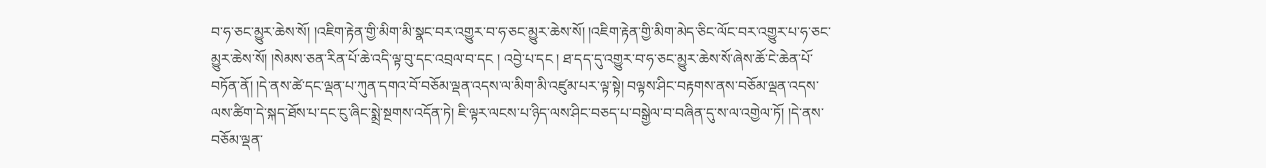བ་ཧ་ཅང་མྱུར་ཆེས་སོ། །འཇིག་རྟེན་གྱི་མིག་མི་སྣང་བར་འགྱུར་བ་ཧ་ཅང་མྱུར་ཆེས་སོ། །འཇིག་རྟེན་གྱི་མིག་མེད་ཅིང་ལོང་བར་འགྱུར་པ་ཧ་ཅང་མྱུར་ཆེས་སོ། །སེམས་ཅན་རིན་པོ་ཆེ་འདི་ལྟ་བུ་དང་འབྲལ་བ་དང ། འབྱེ་པ་དང ། ཐ་དད་དུ་འགྱུར་བ་ཧ་ཅང་མྱུར་ཆེས་སོ་ཞེས་ཆོ་ངེ་ཆེན་པོ་བཏོན་ནོ། །དེ་ནས་ཚེ་དང་ལྡན་པ་ཀུན་དགའ་བོ་བཅོམ་ལྡན་འདས་ལ་མིག་མི་འཛུམ་པར་ལྟ་སྟེ། བལྟས་ཤིང་བརྟགས་ནས་བཅོམ་ལྡན་འདས་ལས་ཚིག་དེ་སྐད་ཐོས་པ་དང་ངུ་ཞིང་སྨྲེ་སྔགས་འདོན་ཏེ། ཇི་ལྟར་ལངས་པ་ཉིད་ལས་ཤིང་བཅད་པ་བསྒྱེལ་བ་བཞིན་དུ་ས་ལ་འགྱེལ་ཏོ། །དེ་ནས་བཅོམ་ལྡན་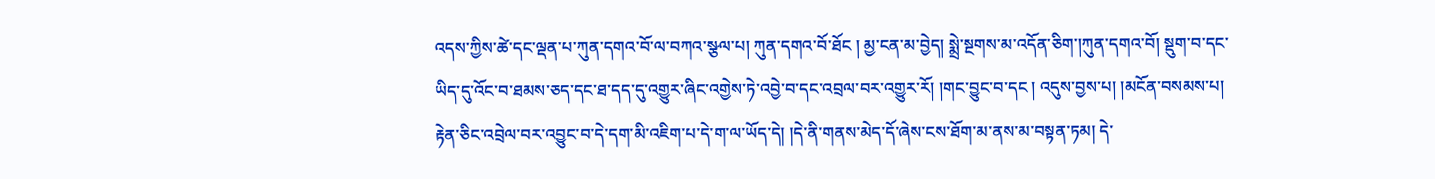འདས་ཀྱིས་ཚེ་དང་ལྡན་པ་ཀུན་དགའ་བོ་ལ་བཀའ་སྩལ་པ། ཀུན་དགའ་བོ་ཐོང ། མྱ་ངན་མ་བྱེད། སྨྲེ་སྔགས་མ་འདོན་ཅིག་།ཀུན་དགའ་བོ། སྡུག་བ་དང་ཡིད་དུ་འོང་བ་ཐམས་ཅད་དང་ཐ་དད་དུ་འགྱུར་ཞིང་འགྱེས་ཏེ་འབྱེ་བ་དང་འབྲལ་བར་འགྱུར་རོ། །གང་བྱུང་བ་དང ། འདུས་བྱས་པ། །མངོན་བསམས་པ། རྟེན་ཅིང་འབྲེལ་བར་འབྱུང་བ་དེ་དག་མི་འཇིག་པ་དེ་ག་ལ་ཡོད་དེ། །དེ་ནི་གནས་མེད་དོ་ཞེས་ངས་ཐོག་མ་ནས་མ་བསྟན་ཏམ། དེ་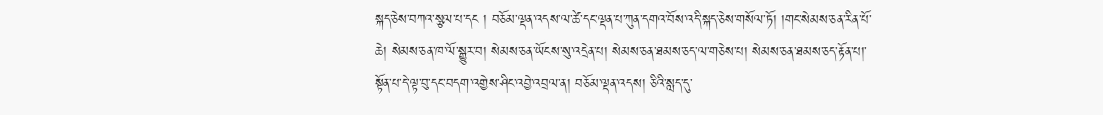སྐད་ཅེས་བཀའ་སྩལ་པ་དང ། བཅོམ་ལྡན་འདས་ལ་ཚེ་དང་ལྡན་པ་ཀུན་དགའ་བོས་འདི་སྐད་ཅེས་གསོལ་ཏོ། །གང་སེམས་ཅན་རིན་པོ་ཆེ། སེམས་ཅན་ཁ་ལོ་སྒྱུར་བ། སེམས་ཅན་ཡོངས་སུ་འདྲེན་པ། སེམས་ཅན་ཐམས་ཅད་ལ་གཅེས་པ། སེམས་ཅན་ཐམས་ཅད་རྟོན་པ།་སྟོན་པ་དེ་ལྟ་བུ་དང་བདག་འགྱེས་ཤིང་འབྱེ་འབྲལ་ན། བཅོམ་ལྡན་འདས། ཅིའི་སླད་དུ་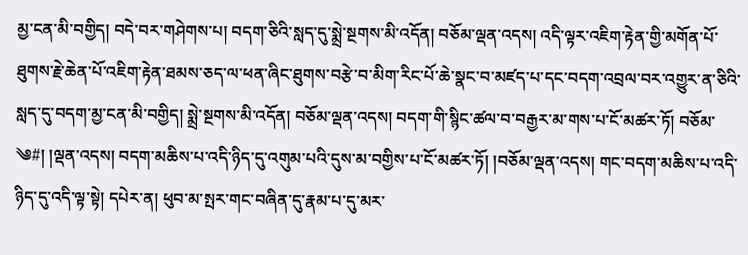མྱ་ངན་མི་བགྱིད། བདེ་བར་གཤེགས་པ། བདག་ཅིའི་སླད་དུ་སྨྲེ་སྔགས་མི་འདོན། བཅོམ་ལྡན་འདས། འདི་ལྟར་འཇིག་རྟེན་གྱི་མགོན་པོ་ཐུགས་རྗེ་ཆེན་པོ་འཇིག་རྟེན་ཐམས་ཅད་ལ་ཕན་ཞིང་ཐུགས་བརྩེ་བ་མིག་རིང་པོ་ཆེ་སྣང་བ་མཛད་པ་དང་བདག་འབྲལ་བར་འགྱུར་ན་ཅིའི་སླད་དུ་བདག་མྱ་ངན་མི་བགྱིད། སྨྲེ་སྔགས་མི་འདོན། བཅོམ་ལྡན་འདས། བདག་གི་སྙིང་ཚལ་བ་བརྒྱར་མ་གས་པ་ངོ་མཚར་ཏོ། བཅོམ་
༄#། །ལྡན་འདས། བདག་མཆིས་པ་འདི་ཉིད་དུ་འགུམ་པའི་དུས་མ་བགྱིས་པ་ངོ་མཚར་ཏོ། །བཅོམ་ལྡན་འདས། གང་བདག་མཆིས་པ་འདི་ཉིད་དུ་འདི་ལྟ་སྟེ། དཔེར་ན། ཕུབ་མ་སྤར་གང་བཞིན་དུ་རྣམ་པ་དུ་མར་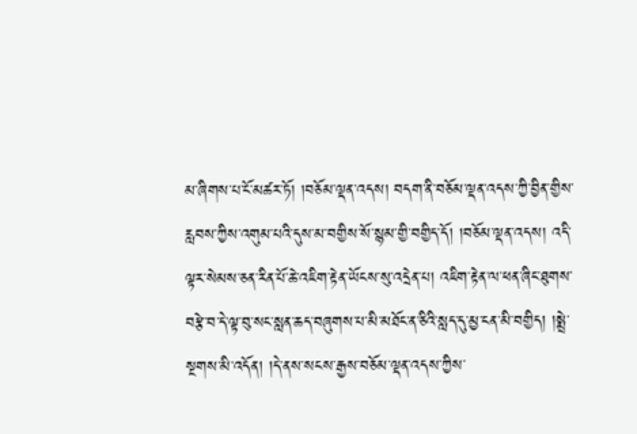མ་ཞིགས་པ་ངོ་མཚར་ཏོ། །བཅོམ་ལྡན་འདས། བདག་ནི་བཅོམ་ལྡན་འདས་ཀྱི་བྱིན་གྱིས་རླབས་ཀྱིས་འགུམ་པའི་དུས་མ་བགྱིས་སོ་སྙམ་གྱི་བགྱིད་དོ། །བཅོམ་ལྡན་འདས། འདི་ལྟར་སེམས་ཅན་རིན་པོ་ཆེ་འཇིག་རྟེན་ཡོངས་སུ་འདྲེན་པ། འཇིག་རྟེན་ལ་ཕན་ཞིང་ཐུགས་བརྩེ་བ་དེ་ལྟ་བུ་སང་སླན་ཆད་བཞུགས་པ་མི་མཐོང་ན་ཅིའི་སླད་དུ་མྱ་ངན་མི་བགྱིད། །སྨྲེ་སྔགས་མི་འདོན། །དེ་ནས་སངས་རྒྱས་བཅོམ་ལྡན་འདས་ཀྱིས་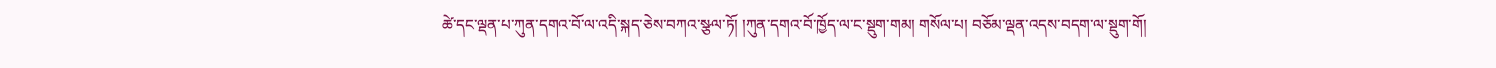ཚེ་དང་ལྡན་པ་ཀུན་དགའ་བོ་ལ་འདི་སྐད་ཅེས་བཀའ་སྩལ་ཏོ། །ཀུན་དགའ་བོ་ཁྱོད་ལ་ང་སྡུག་གམ། གསོལ་པ། བཅོམ་ལྡན་འདས་བདག་ལ་སྡུག་གོ།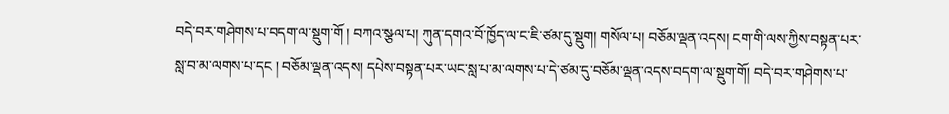བདེ་བར་གཤེགས་པ་བདག་ལ་སྡུག་གོ ། བཀའ་སྩལ་པ། ཀུན་དགའ་བོ་ཁྱོད་ལ་ང་ཇི་ཙམ་དུ་སྡུག། གསོལ་པ། བཅོམ་ལྡན་འདས། ངག་གི་ལས་ཀྱིས་བསྟན་པར་སླ་བ་མ་ལགས་པ་དང ། བཅོམ་ལྡན་འདས། དཔེས་བསྟན་པར་ཡང་སླ་པ་མ་ལགས་པ་དེ་ཙམ་དུ་བཅོམ་ལྡན་འདས་བདག་ལ་སྡུག་གོ། བདེ་བར་གཤེགས་པ་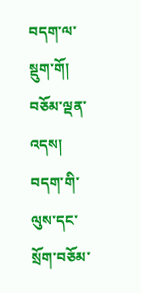བདག་ལ་སྡུག་གོ། བཅོམ་ལྡན་འདས།
བདག་གི་ལུས་དང་སྲོག་བཅོམ་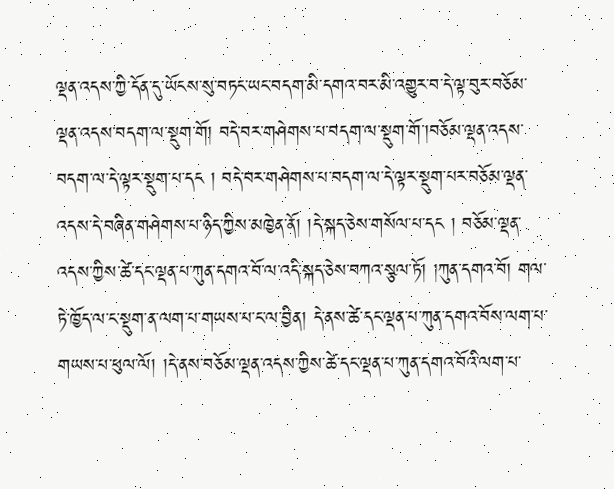ལྡན་འདས་ཀྱི་དོན་དུ་ཡོངས་སུ་བཏང་ཡང་བདག་མི་དགའ་བར་མི་འགྱུར་བ་དེ་ལྟ་བུར་བཅོམ་ལྡན་འདས་བདག་ལ་སྡུག་གོ། བདེ་བར་གཤེགས་པ་བདག་ལ་སྡུག་གོ་།བཅོམ་ལྡན་འདས་བདག་ལ་དེ་ལྟར་སྡུག་པ་དང ། བདེ་བར་གཤེགས་པ་བདག་ལ་དེ་ལྟར་སྡུག་པར་བཅོམ་ལྡན་འདས་དེ་བཞིན་གཤེགས་པ་ཉིད་ཀྱིས་མཁྱེན་ནོ། །དེ་སྐད་ཅེས་གསོལ་པ་དང ། བཅོམ་ལྡན་འདས་ཀྱིས་ཚེ་དང་ལྡན་པ་ཀུན་དགའ་བོ་ལ་འདི་སྐད་ཅེས་བཀའ་སྩལ་ཏོ། །ཀུན་དགའ་བོ། གལ་ཏེ་ཁྱོད་ལ་ང་སྡུག་ན་ལག་པ་གཡས་པ་ང་ལ་བྱིན། དེ་ནས་ཚེ་དང་ལྡན་པ་ཀུན་དགའ་བོས་ལག་པ་གཡས་པ་ཕུལ་ལོ། །དེ་ནས་བཅོམ་ལྡན་འདས་ཀྱིས་ཚེ་དང་ལྡན་པ་ཀུན་དགའ་བོའི་ལག་པ་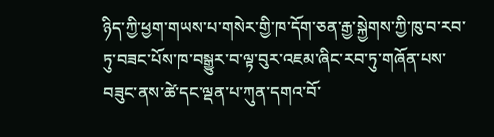ཉིད་ཀྱི་ཕྱག་གཡས་པ་གསེར་གྱི་ཁ་དོག་ཅན་རྒྱ་སྐྱེགས་ཀྱི་ཁུ་བ་རབ་ཏུ་བཟང་པོས་ཁ་བསྒྱུར་བ་ལྟ་བུར་འཇམ་ཞིང་རབ་ཏུ་གཞོན་པས་བཟུང་ནས་ཚེ་དང་ལྡན་པ་ཀུན་དགའ་བོ་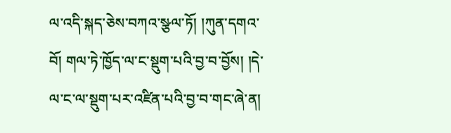ལ་འདི་སྐད་ཅེས་བཀའ་སྩལ་ཏོ། །ཀུན་དགའ་བོ། གལ་ཏེ་ཁྱོད་ལ་ང་སྡུག་པའི་བྱ་བ་བྱོས། །དེ་ལ་ང་ལ་སྡུག་པར་འཛིན་པའི་བྱ་བ་གང་ཞེ་ན།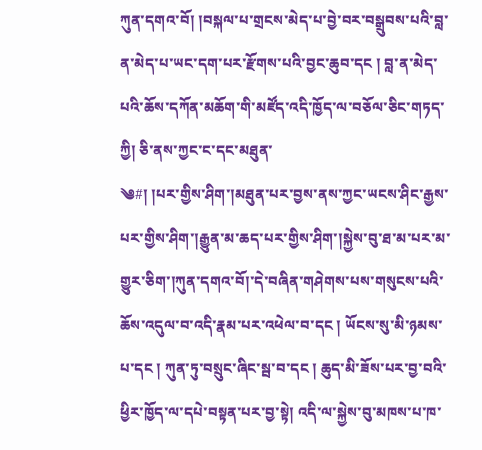ཀུན་དགའ་བོ། །བསྐལ་པ་གྲངས་མེད་པ་བྱེ་བར་བསྒྲུབས་པའི་བླ་ན་མེད་པ་ཡང་དག་པར་རྫོགས་པའི་བྱང་ཆུབ་དང ། བླ་ན་མེད་པའི་ཆོས་དཀོན་མཆོག་གི་མཛོད་འདི་ཁྱོད་ལ་བཅོལ་ཅིང་གཏད་ཀྱི། ཅི་ནས་ཀྱང་ང་དང་མཐུན་
༄#། །པར་གྱིས་ཤིག་།མཐུན་པར་བྱས་ནས་ཀྱང་ཡངས་ཤིང་རྒྱས་པར་གྱིས་ཤིག་།རྒྱུན་མ་ཆད་པར་གྱིས་ཤིག་།སྐྱེས་བུ་ཐ་མ་པར་མ་གྱུར་ཅིག་།ཀུན་དགའ་བོ།་དེ་བཞིན་གཤེགས་པས་གསུངས་པའི་ཆོས་འདུལ་བ་འདི་རྣམ་པར་འཕེལ་བ་དང ། ཡོངས་སུ་མི་ཉམས་པ་དང ། ཀུན་ཏུ་བསྲུང་ཞིང་སྦ་བ་དང ། ཆུད་མི་ཟོས་པར་བྱ་བའི་ཕྱིར་ཁྱོད་ལ་དཔེ་བསྟན་པར་བྱ་སྟེ། འདི་ལ་སྐྱེས་བུ་མཁས་པ་ཁ་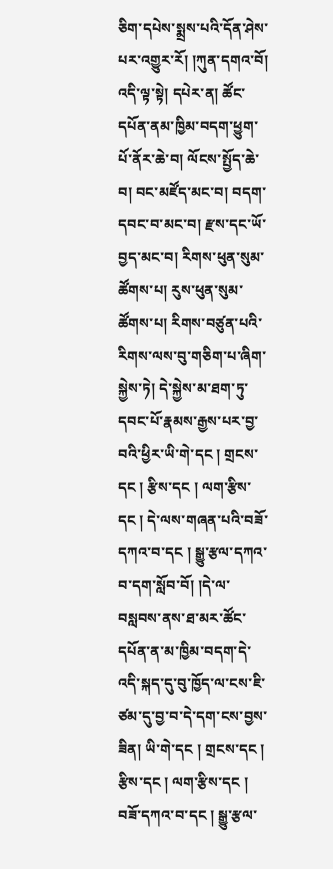ཅིག་དཔེས་སྨྲས་པའི་དོན་ཤེས་པར་འགྱུར་རོ། །ཀུན་དགའ་བོ། འདི་ལྟ་སྟེ། དཔེར་ན། ཚོང་དཔོན་ནམ་ཁྱིམ་བདག་ཕྱུག་པོ་ནོར་ཆེ་བ། ལོངས་སྤྱོད་ཆེ་བ། བང་མཛོད་མང་བ། བདག་དབང་བ་མང་བ། རྫས་དང་ཡོ་བྱད་མང་བ། རིགས་ཕུན་སུམ་ཚོགས་པ། རུས་ཕུན་སུམ་ཚོགས་པ། རིགས་བཙུན་པའི་རིགས་ལས་བུ་གཅིག་པ་ཞིག་སྐྱེས་ཏེ། དེ་སྐྱེས་མ་ཐག་ཏུ་དབང་པོ་རྣམས་རྒྱས་པར་བྱ་བའི་ཕྱིར་ཡི་གེ་དང ། གྲངས་དང ། རྩིས་དང ། ལག་རྩིས་དང ། དེ་ལས་གཞན་པའི་བཟོ་དཀའ་བ་དང ། སྒྱུ་རྩལ་དཀའ་བ་དག་སློབ་བོ། །དེ་ལ་བསླབས་ནས་ཐ་མར་ཚོང་དཔོན་ན་མ་ཁྱིམ་བདག་དེ་འདི་སྐད་དུ་བུ་ཁྱོད་ལ་ངས་ཇི་ཙམ་དུ་བྱ་བ་དེ་དག་ངས་བྱས་ཟིན། ཡི་གེ་དང ། གྲངས་དང ། རྩིས་དང ། ལག་རྩིས་དང ། བཟོ་དཀའ་བ་དང ། སྒྱུ་རྩལ་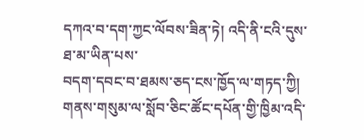དཀའ་བ་དག་ཀྱང་ལོབས་ཟིན་ཏེ། འདི་ནི་ངའི་དུས་ཐ་མ་ཡིན་པས་
བདག་དབང་བ་ཐམས་ཅད་ངས་ཁྱོད་ལ་གཏད་ཀྱི། གནས་གསུམ་ལ་སློབ་ཅིང་ཚོང་དཔོན་གྱི་ཁྱིམ་འདི་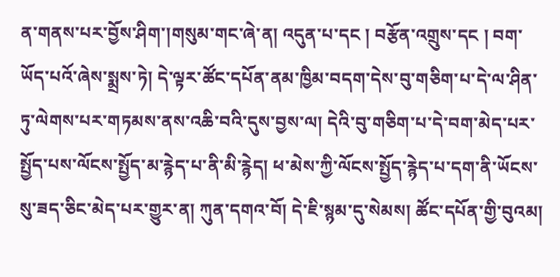ན་གནས་པར་བྱོས་ཤིག་།གསུམ་གང་ཞེ་ན། འདུན་པ་དང ། བརྩོན་འགྲུས་དང ། བག་ཡོད་པའོ་ཞེས་སྨྲས་ཏེ། དེ་ལྟར་ཚོང་དཔོན་ནམ་ཁྱིམ་བདག་དེས་བུ་གཅིག་པ་དེ་ལ་ཤིན་ཏུ་ལེགས་པར་གཏམས་ནས་འཆི་བའི་དུས་བྱས་ལ། དེའི་བུ་གཅིག་པ་དེ་བག་མེད་པར་སྤྱོད་པས་ལོངས་སྤྱོད་མ་རྙེད་པ་ནི་མི་རྙེད། ཕ་མེས་ཀྱི་ལོངས་སྤྱོད་རྙེད་པ་དག་ནི་ཡོངས་སུ་ཟད་ཅིང་མེད་པར་གྱུར་ན། ཀུན་དགའ་བོ། དེ་ཇི་སྙམ་དུ་སེམས། ཚོང་དཔོན་གྱི་བུའམ།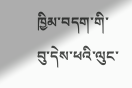ཁྱིམ་བདག་གི་བུ་དེས་ཕའི་ལུང་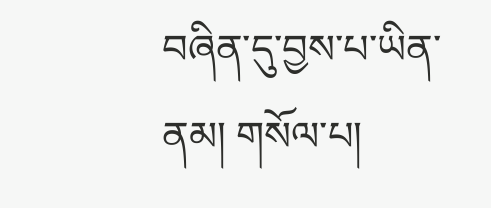བཞིན་དུ་བྱས་པ་ཡིན་ནམ། གསོལ་པ།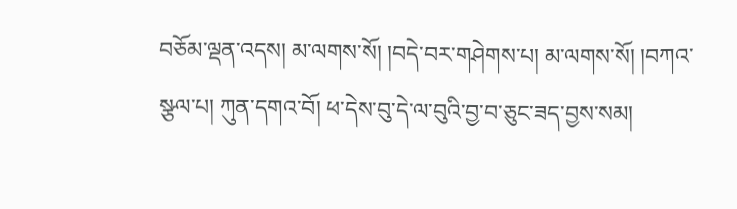བཅོམ་ལྡན་འདས། མ་ལགས་སོ། །བདེ་བར་གཤེགས་པ། མ་ལགས་སོ། །བཀའ་སྩལ་པ། ཀུན་དགའ་བོ། ཕ་དེས་བུ་དེ་ལ་བུའི་བྱ་བ་ཅུང་ཟད་བྱས་སམ།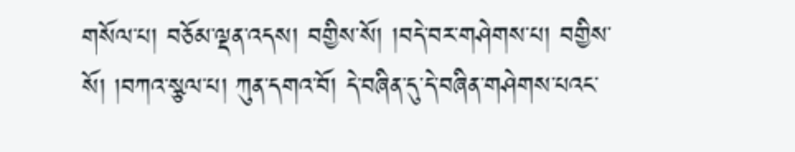གསོལ་པ། བཅོམ་ལྡན་འདས། བགྱིས་སོ། །བདེ་བར་གཤེགས་པ། བགྱིས་སོ། །བཀའ་སྩལ་པ། ཀུན་དགའ་བོ། དེ་བཞིན་དུ་དེ་བཞིན་གཤེགས་པའང་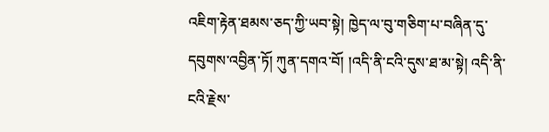འཇིག་རྟེན་ཐམས་ཅད་ཀྱི་ཡབ་སྟེ། ཁྱེད་ལ་བུ་གཅིག་པ་བཞིན་དུ་དབུགས་འབྱིན་ཏོ། ཀུན་དགའ་བོ། །འདི་ནི་ངའི་དུས་ཐ་མ་སྟེ། འདི་ནི་ངའི་རྗེས་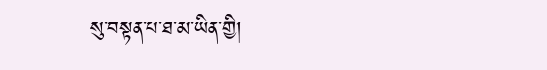སུ་བསྟན་པ་ཐ་མ་ཡིན་གྱི།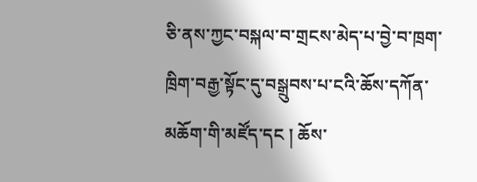ཅི་ནས་ཀྱང་བསྐལ་བ་གྲངས་མེད་པ་བྱེ་བ་ཁྲག་ཁྲིག་བརྒྱ་སྟོང་དུ་བསྒྲུབས་པ་ངའི་ཆོས་དཀོན་མཆོག་གི་མཛོད་དང ། ཆོས་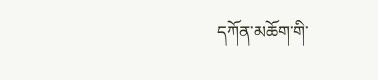དཀོན་མཆོག་གི་